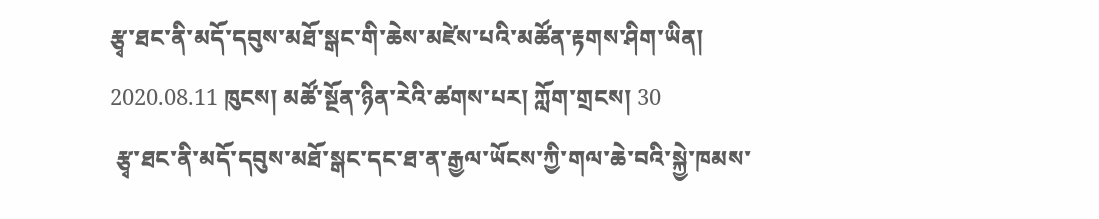རྩྭ་ཐང་ནི་མདོ་དབུས་མཐོ་སྒང་གི་ཆེས་མཛེས་པའི་མཚོན་རྟགས་ཤིག་ཡིན།
2020.08.11 ཁུངས། མཚོ་སྔོན་ཉིན་རེའི་ཚགས་པར། ཀློག་གྲངས། 30
 རྩྭ་ཐང་ནི་མདོ་དབུས་མཐོ་སྒང་དང་ཐ་ན་རྒྱལ་ཡོངས་ཀྱི་གལ་ཆེ་བའི་སྐྱེ་ཁམས་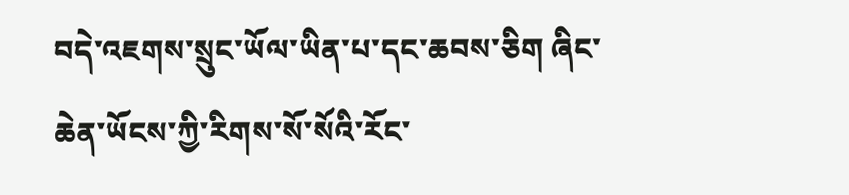བདེ་འཇགས་སྲུང་ཡོལ་ཡིན་པ་དང་ཆབས་ཅིག ཞིང་ཆེན་ཡོངས་ཀྱི་རིགས་སོ་སོའི་རོང་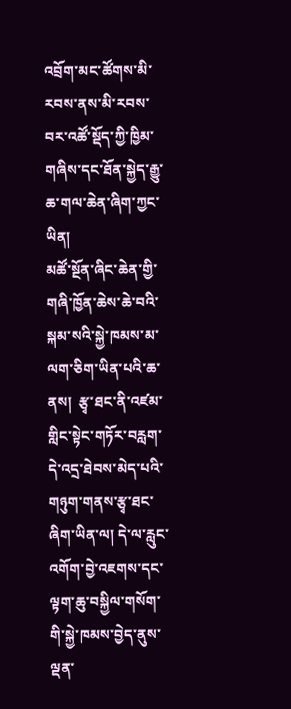འབྲོག་མང་ཚོགས་མི་རབས་ནས་མི་རབས་བར་འཚོ་སྡོད་ཀྱི་ཁྱིམ་གཞིས་དང་ཐོན་སྐྱེད་རྒྱུ་ཆ་གལ་ཆེན་ཞིག་ཀྱང་ཡིན།
མཚོ་སྔོན་ཞིང་ཆེན་གྱི་གཞི་ཁྱོན་ཆེས་ཆེ་བའི་སྐམ་སའི་སྐྱེ་ཁམས་མ་ལག་ཅིག་ཡིན་པའི་ཆ་ནས།  རྩྭ་ཐང་ནི་འཛམ་གླིང་སྟེང་གཏོར་བརླག་དེ་འདྲ་ཐེབས་མེད་པའི་གཉུག་གནས་རྩྭ་ཐང་ཞིག་ཡིན་ལ། དེ་ལ་རླུང་འགོག་བྱེ་འཇགས་དང་ལྟག་ཆུ་བསྐྱིལ་གསོག་གི་སྐྱེ་ཁམས་བྱེད་ནུས་ལྡན་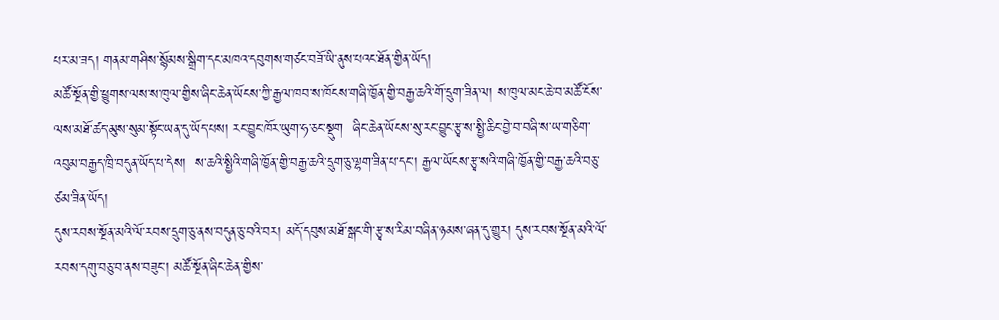པར་མ་ཟད། གནམ་གཤིས་སྙོམས་སྒྲིག་དང་མཁའ་དབུགས་གཙང་བཟོ་ཡི་ནུས་པའང་ཐོན་གྱིན་ཡོད།
མཚོ་སྔོན་གྱི་ཕྱུགས་ལས་ས་ཁུལ་གྱིས་ཞིང་ཆེན་ཡོངས་ཀྱི་རྒྱལ་ཁབ་ས་ཁོངས་གཞི་ཁྱོན་གྱི་བརྒྱ་ཆའི་གོ་དྲུག་ཟིན་ལ། ས་ཁུལ་མང་ཆེ་བ་མཚོ་ངོས་ལས་མཐོ་ཚད་མུས་སུམ་སྟོང་ཡན་དུ་ཡོད་པས། རང་བྱུང་ཁོར་ཡུག་ཧ་ཅང་སྡུག  ཞིང་ཆེན་ཡོངས་སུ་རང་བྱུང་རྩྭ་ས་སྤྱི་ཆིང་བྱེ་བ་བཞི་ས་ཡ་གཅིག་འབུམ་བརྒྱད་ཁྲི་བདུན་ཡོད་པ་དེས།  ས་ཆའི་སྤྱིའི་གཞི་ཁྱོན་གྱི་བརྒྱ་ཆའི་དྲུག་ཅུ་ལྷག་ཟིན་པ་དང་། རྒྱལ་ཡོངས་རྩྭ་སའི་གཞི་ཁྱོན་གྱི་བརྒྱ་ཆའི་བཅུ་ཙམ་ཟིན་ཡོད།
དུས་རབས་སྔོན་མའི་ལོ་རབས་དྲུག་ཅུ་ནས་བདུན་ཅུ་བའི་བར། མདོ་དབུས་མཐོ་སྒང་གི་རྩྭ་ས་རིམ་བཞིན་ཉམས་ཞན་དུ་གྱུར། དུས་རབས་སྔོན་མའི་ལོ་རབས་དགུ་བཅུ་བ་ནས་བཟུང་། མཚོ་སྔོན་ཞིང་ཆེན་གྱིས་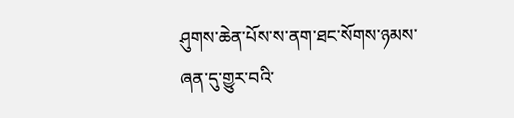ཤུགས་ཆེན་པོས་ས་ནག་ཐང་སོགས་ཉམས་ཞན་དུ་གྱུར་བའི་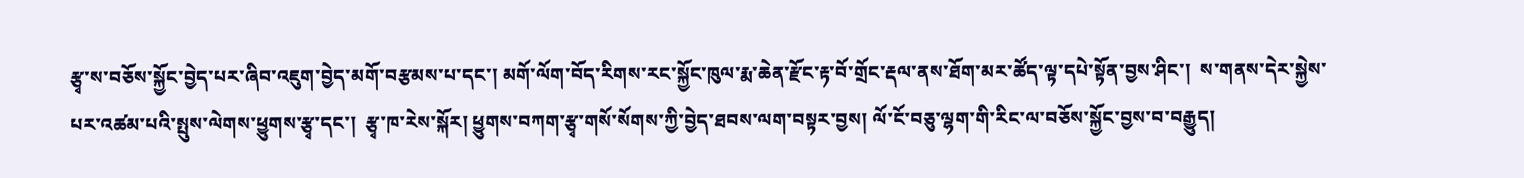རྩྭ་ས་བཅོས་སྐྱོང་བྱེད་པར་ཞིབ་འཇུག་བྱེད་མགོ་བརྩམས་པ་དང་། མགོ་ལོག་བོད་རིགས་རང་སྐྱོང་ཁུལ་རྨ་ཆེན་རྫོང་རྟ་བོ་གྲོང་རྡལ་ནས་ཐོག་མར་ཚོད་ལྟ་དཔེ་སྟོན་བྱས་ཤིང་།  ས་གནས་དེར་སྐྱེས་པར་འཚམ་པའི་སྤུས་ལེགས་ཕྱུགས་རྩྭ་དང་།  རྩྭ་ཁ་རེས་སྐོར། ཕྱུགས་བཀག་རྩྭ་གསོ་སོགས་ཀྱི་བྱེད་ཐབས་ལག་བསྟར་བྱས། ལོ་ངོ་བཅུ་ལྷག་གི་རིང་ལ་བཅོས་སྐྱོང་བྱས་བ་བརྒྱུད།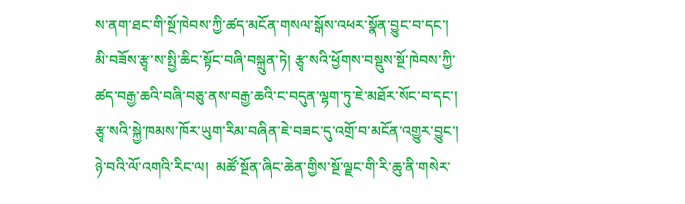ས་ནག་ཐང་གི་སྔོ་ཁེབས་ཀྱི་ཚད་མངོན་གསལ་སྒོས་འཕར་སྣོན་བྱུང་བ་དང་། མི་བཟོས་རྩྭ་ས་སྤྱི་ཆིང་སྟོང་བཞི་བསྐྲུན་ཏེ། རྩྭ་སའི་ཕྱོགས་བསྡུས་སྔོ་ཁེབས་ཀྱི་ཚད་བརྒྱ་ཆའི་བཞི་བཅུ་ནས་བརྒྱ་ཆའི་ང་བདུན་ལྷག་ཏུ་ཇེ་མཐོར་སོང་བ་དང་། རྩྭ་སའི་སྐྱེ་ཁམས་ཁོར་ཡུག་རིམ་བཞིན་ཇེ་བཟང་དུ་འགྲོ་བ་མངོན་འགྱུར་བྱུང་།
ཉེ་བའི་ལོ་འགའི་རིང་ལ།  མཚོ་སྔོན་ཞིང་ཆེན་གྱིས་སྔོ་ལྗང་གི་རི་ཆུ་ནི་གསེར་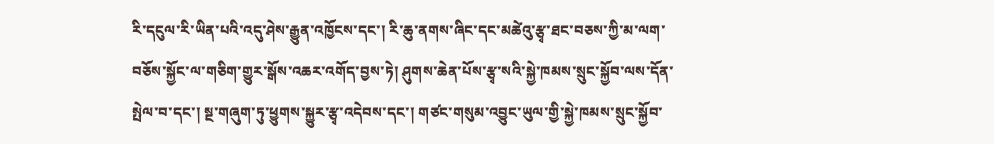རི་དངུལ་རི་ཡིན་པའི་འདུ་ཤེས་རྒྱུན་འཁྱོངས་དང་། རི་ཆུ་ནགས་ཞིང་དང་མཚེའུ་རྩྭ་ཐང་བཅས་ཀྱི་མ་ལག་བཅོས་སྐྱོང་ལ་གཅིག་གྱུར་སྒོས་འཆར་འགོད་བྱས་ཏེ། ཤུགས་ཆེན་པོས་རྩྭ་སའི་སྐྱེ་ཁམས་སྲུང་སྐྱོབ་ལས་དོན་སྤེལ་བ་དང་། སྔ་གཞུག་ཏུ་ཕྱུགས་སྐྱུར་རྩྭ་འདེབས་དང་། གཙང་གསུམ་འབྱུང་ཡུལ་གྱི་སྐྱེ་ཁམས་སྲུང་སྐྱོབ་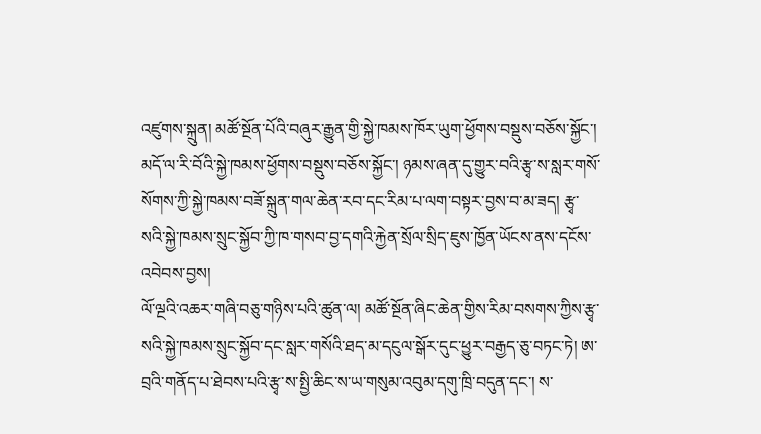འཛུགས་སྐྲུན། མཚོ་སྔོན་པོའི་བཞུར་རྒྱུན་གྱི་སྐྱེ་ཁམས་ཁོར་ཡུག་ཕྱོགས་བསྡུས་བཅོས་སྐྱོང་། མདོ་ལ་རི་བོའི་སྐྱེ་ཁམས་ཕྱོགས་བསྡུས་བཅོས་སྐྱོང་། ཉམས་ཞན་དུ་གྱུར་བའི་རྩྭ་ས་སླར་གསོ་སོགས་ཀྱི་སྐྱེ་ཁམས་བཟོ་སྐྲུན་གལ་ཆེན་རབ་དང་རིམ་པ་ལག་བསྟར་བྱས་བ་མ་ཟད། རྩྭ་སའི་སྐྱེ་ཁམས་སྲུང་སྐྱོབ་ཀྱི་ཁ་གསབ་བྱ་དགའི་རྐྱེན་སྲོལ་སྲིད་ཇུས་ཁྱོན་ཡོངས་ནས་དངོས་འབེབས་བྱས།
ལོ་ལྔའི་འཆར་གཞི་བཅུ་གཉིས་པའི་ཚུན་ལ། མཚོ་སྔོན་ཞིང་ཆེན་གྱིས་རིམ་བསགས་ཀྱིས་རྩྭ་སའི་སྐྱེ་ཁམས་སྲུང་སྐྱོབ་དང་སླར་གསོའི་ཐད་མ་དངུལ་སྒོར་དུང་ཕྱུར་བརྒྱད་ཅུ་བཏང་ཏེ། ཨ་བྲའི་གནོད་པ་ཐེབས་པའི་རྩྭ་ས་སྤྱི་ཆིང་ས་ཡ་གསུམ་འབུམ་དགུ་ཁྲི་བདུན་དང་། ས་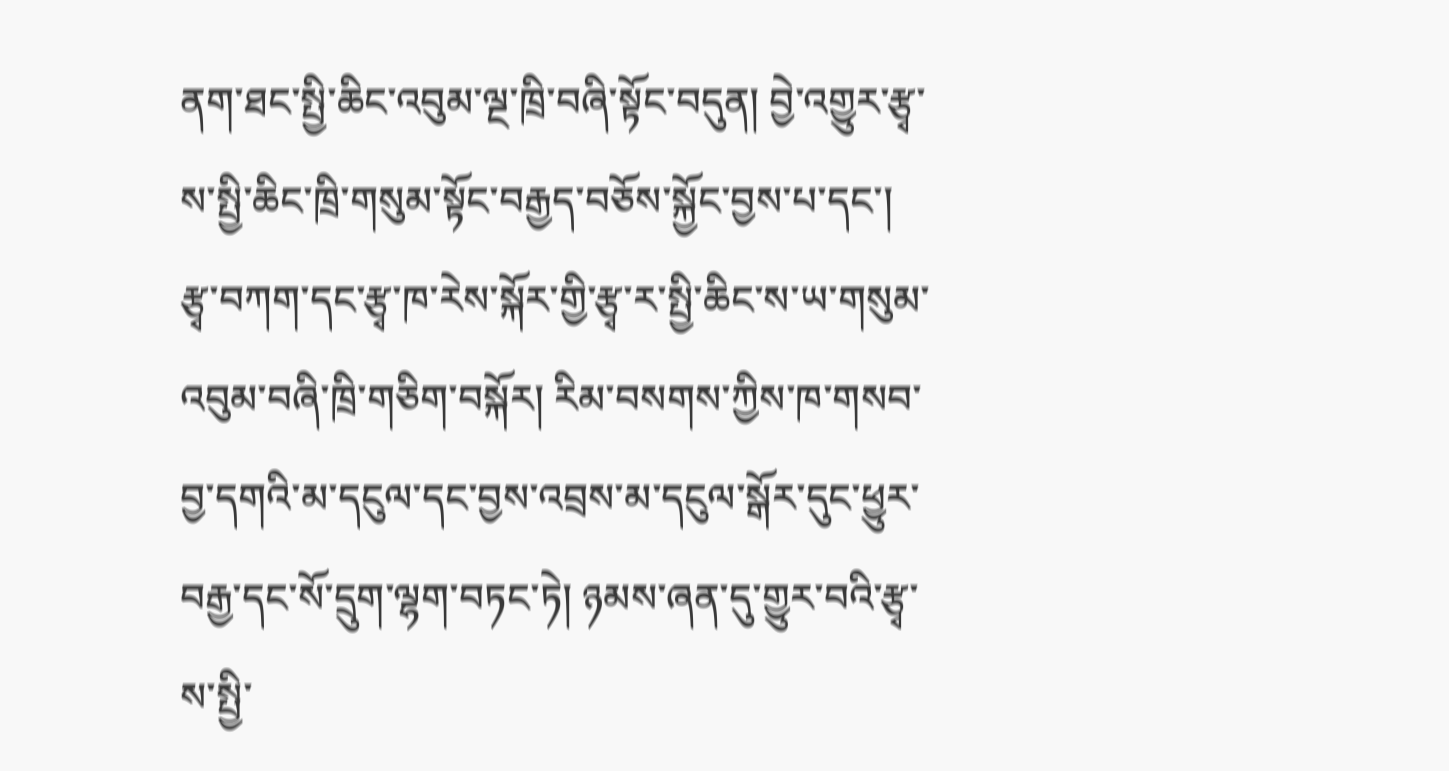ནག་ཐང་སྤྱི་ཆིང་འབུམ་ལྔ་ཁྲི་བཞི་སྟོང་བདུན། བྱེ་འགྱུར་རྩྭ་ས་སྤྱི་ཆིང་ཁྲི་གསུམ་སྟོང་བརྒྱད་བཅོས་སྐྱོང་བྱས་པ་དང་། རྩྭ་བཀག་དང་རྩྭ་ཁ་རེས་སྐོར་གྱི་རྩྭ་ར་སྤྱི་ཆིང་ས་ཡ་གསུམ་འབུམ་བཞི་ཁྲི་གཅིག་བསྐོར། རིམ་བསགས་ཀྱིས་ཁ་གསབ་བྱ་དགའི་མ་དངུལ་དང་བྱས་འབྲས་མ་དངུལ་སྒོར་དུང་ཕྱུར་བརྒྱ་དང་སོ་དྲུག་ལྷག་བཏང་ཏེ། ཉམས་ཞན་དུ་གྱུར་བའི་རྩྭ་ས་སྤྱི་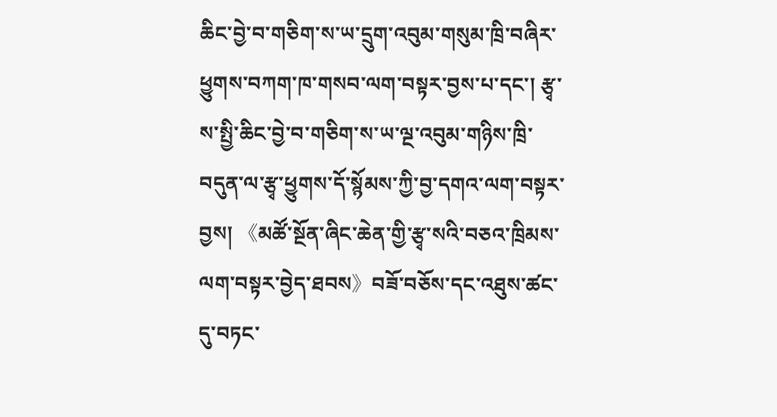ཆིང་བྱེ་བ་གཅིག་ས་ཡ་དྲུག་འབུམ་གསུམ་ཁྲི་བཞིར་ཕྱུགས་བཀག་ཁ་གསབ་ལག་བསྟར་བྱས་པ་དང་། རྩྭ་ས་སྤྱི་ཆིང་བྱེ་བ་གཅིག་ས་ཡ་ལྔ་འབུམ་གཉིས་ཁྲི་བདུན་ལ་རྩྭ་ཕྱུགས་དོ་སྙོམས་ཀྱི་བྱ་དགའ་ལག་བསྟར་བྱས། 《མཚོ་སྔོན་ཞིང་ཆེན་གྱི་རྩྭ་སའི་བཅའ་ཁྲིམས་ལག་བསྟར་བྱེད་ཐབས》བཟོ་བཅོས་དང་འཐུས་ཚང་དུ་བཏང་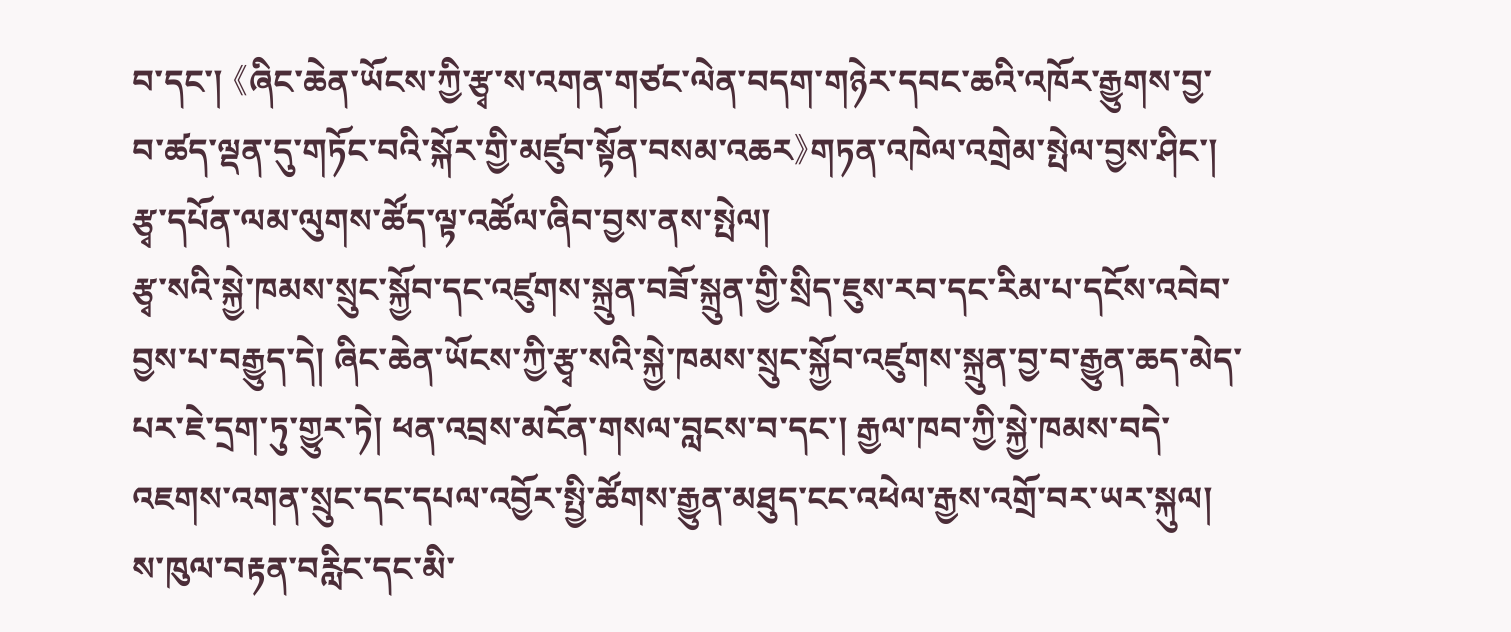བ་དང་། 《ཞིང་ཆེན་ཡོངས་ཀྱི་རྩྭ་ས་འགན་གཙང་ལེན་བདག་གཉེར་དབང་ཆའི་འཁོར་རྒྱུགས་བྱ་བ་ཚད་ལྡན་དུ་གཏོང་བའི་སྐོར་གྱི་མཛུབ་སྟོན་བསམ་འཆར》གཏན་འཁེལ་འགྲེམ་སྤེལ་བྱས་ཤིང་། རྩྭ་དཔོན་ལམ་ལུགས་ཚོད་ལྟ་འཚོལ་ཞིབ་བྱས་ནས་སྤེལ།
རྩྭ་སའི་སྐྱེ་ཁམས་སྲུང་སྐྱོབ་དང་འཛུགས་སྐྲུན་བཟོ་སྐྲུན་གྱི་སྲིད་ཇུས་རབ་དང་རིམ་པ་དངོས་འབེབ་བྱས་པ་བརྒྱུད་དེ། ཞིང་ཆེན་ཡོངས་ཀྱི་རྩྭ་སའི་སྐྱེ་ཁམས་སྲུང་སྐྱོབ་འཛུགས་སྐྲུན་བྱ་བ་རྒྱུན་ཆད་མེད་པར་ཇེ་དྲག་ཏུ་གྱུར་ཏེ། ཕན་འབྲས་མངོན་གསལ་བླངས་བ་དང་། རྒྱལ་ཁབ་ཀྱི་སྐྱེ་ཁམས་བདེ་འཇགས་འགན་སྲུང་དང་དཔལ་འབྱོར་སྤྱི་ཚོགས་རྒྱུན་མཐུད་ངང་འཕེལ་རྒྱས་འགྲོ་བར་ཡར་སྐུལ།  ས་ཁུལ་བརྟན་བརླིང་དང་མི་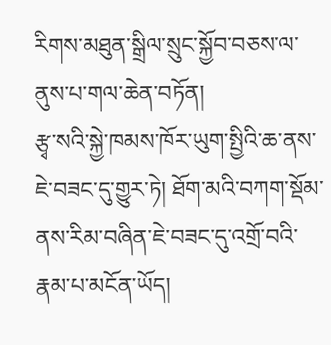རིགས་མཐུན་སྒྲིལ་སྲུང་སྐྱོབ་བཅས་ལ་ནུས་པ་གལ་ཆེན་བཏོན།
རྩྭ་སའི་སྐྱེ་ཁམས་ཁོར་ཡུག་སྤྱིའི་ཆ་ནས་ཇེ་བཟང་དུ་གྱུར་ཏེ། ཐོག་མའི་བཀག་སྡོམ་ནས་རིམ་བཞིན་ཇེ་བཟང་དུ་འགྲོ་བའི་རྣམ་པ་མངོན་ཡོད།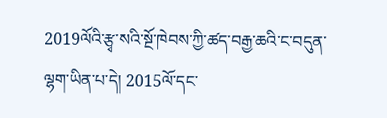2019ལོའི་རྩྭ་སའི་སྔོ་ཁེབས་ཀྱི་ཚད་བརྒྱ་ཆའི་ང་བདུན་ལྷག་ཡིན་པ་དེ། 2015ལོ་དང་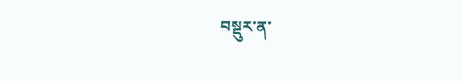བསྡུར་ན་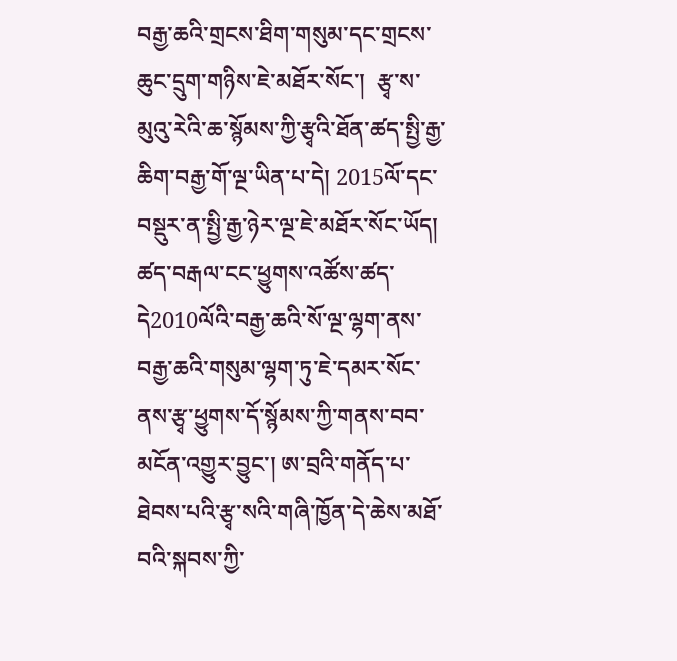བརྒྱ་ཆའི་གྲངས་ཐིག་གསུམ་དང་གྲངས་ཆུང་དྲུག་གཉིས་ཇེ་མཐོར་སོང་།  རྩྭ་ས་མུའུ་རེའི་ཆ་སྙོམས་ཀྱི་རྩྭའི་ཐོན་ཚད་སྤྱི་རྒྱ་ཆིག་བརྒྱ་གོ་ལྔ་ཡིན་པ་དེ། 2015ལོ་དང་བསྡུར་ན་སྤྱི་རྒྱ་ཉེར་ལྔ་ཇེ་མཐོར་སོང་ཡོད། ཚད་བརྒལ་ངང་ཕྱུགས་འཚོས་ཚད་དེ2010ལོའི་བརྒྱ་ཆའི་སོ་ལྔ་ལྷག་ནས་བརྒྱ་ཆའི་གསུམ་ལྷག་ཏུ་ཇེ་དམར་སོང་ནས་རྩྭ་ཕྱུགས་དོ་སྙོམས་ཀྱི་གནས་བབ་མངོན་འགྱུར་བྱུང་། ཨ་བྲའི་གནོད་པ་ཐེབས་པའི་རྩྭ་སའི་གཞི་ཁྱོན་དེ་ཆེས་མཐོ་བའི་སྐབས་ཀྱི་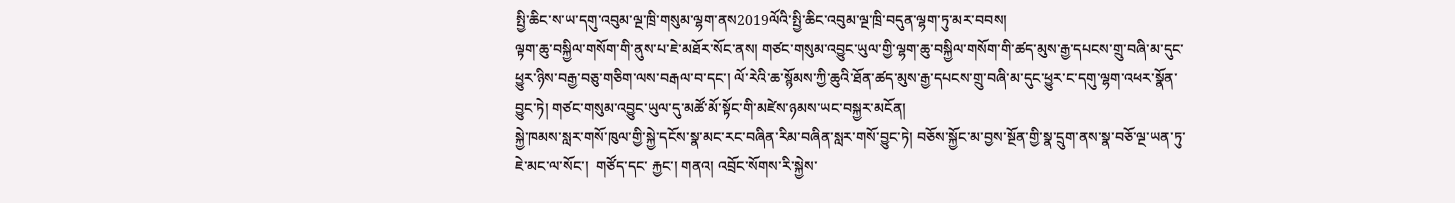སྤྱི་ཆིང་ས་ཡ་དགུ་འབུམ་ལྔ་ཁྲི་གསུམ་ལྷག་ནས2019ལོའི་སྤྱི་ཆིང་འབུམ་ལྔ་ཁྲི་བདུན་ལྷག་ཏུ་མར་བབས།
ལྟག་ཆུ་བསྐྱིལ་གསོག་གི་ནུས་པ་ཇེ་མཐོར་སོང་ནས། གཙང་གསུམ་འབྱུང་ཡུལ་གྱི་ལྷག་ཆུ་བསྐྱིལ་གསོག་གི་ཚད་མུས་རྒྱ་དཔངས་གྲུ་བཞི་མ་དུང་ཕྱུར་ཉིས་བརྒྱ་བཅུ་གཅིག་ལས་བརྒལ་བ་དང་། ལོ་རེའི་ཆ་སྙོམས་ཀྱི་ཆུའི་ཐོན་ཚད་མུས་རྒྱ་དཔངས་གྲུ་བཞི་མ་དུང་ཕྱུར་ང་དགུ་ལྷག་འཕར་སྣོན་བྱུང་ཏེ། གཙང་གསུམ་འབྱུང་ཡུལ་དུ་མཚོ་མོ་སྟོང་གི་མཛེས་ཉམས་ཡང་བསྐྱར་མངོན།
སྐྱེ་ཁམས་སླར་གསོ་ཁུལ་གྱི་སྐྱེ་དངོས་སྣ་མང་རང་བཞིན་རིམ་བཞིན་སླར་གསོ་བྱུང་ཏེ། བཅོས་སྐྱོང་མ་བྱས་སྔོན་གྱི་སྣ་དྲུག་ནས་སྣ་བཅོ་ལྔ་ཡན་ཏུ་ཇེ་མང་ལ་སོང་།  གཙོད་དང་ རྐྱང་། གནའ། འབྲོང་སོགས་རི་སྐྱེས་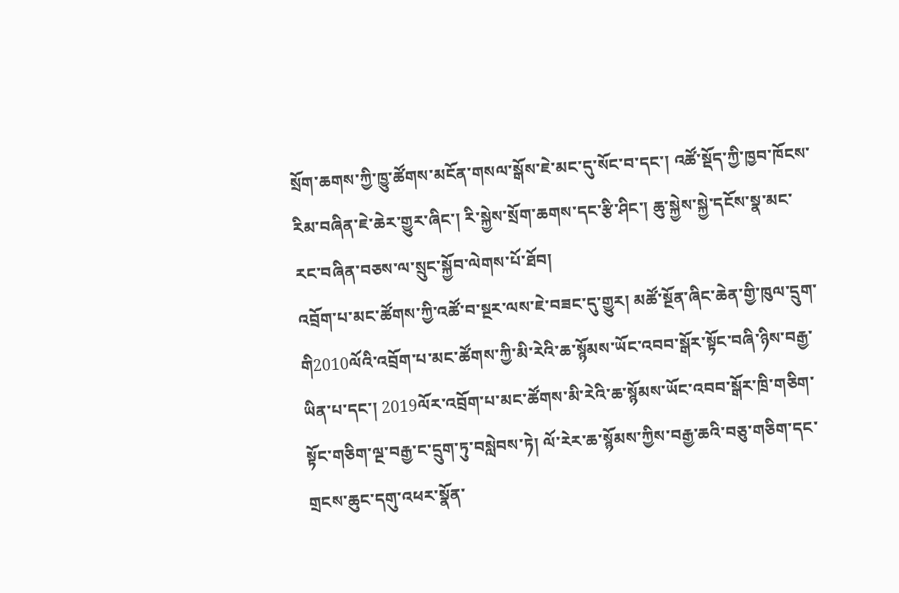སྲོག་ཆགས་ཀྱི་ཁྱུ་ཚོགས་མངོན་གསལ་སྒོས་ཇེ་མང་དུ་སོང་བ་དང་། འཚོ་སྡོད་ཀྱི་ཁྱབ་ཁོངས་རིམ་བཞིན་ཇེ་ཆེར་གྱུར་ཞིང་། རི་སྐྱེས་སྲོག་ཆགས་དང་རྩི་ཤིང་། ཆུ་སྐྱེས་སྐྱེ་དངོས་སྣ་མང་རང་བཞིན་བཅས་ལ་སྲུང་སྐྱོབ་ལེགས་པོ་ཐོབ།
འབྲོག་པ་མང་ཚོགས་ཀྱི་འཚོ་བ་སྔར་ལས་ཇེ་བཟང་དུ་གྱུར། མཚོ་སྔོན་ཞིང་ཆེན་གྱི་ཁུལ་དྲུག་གི2010ལོའི་འབྲོག་པ་མང་ཚོགས་ཀྱི་མི་རེའི་ཆ་སྙོམས་ཡོང་འབབ་སྒོར་སྟོང་བཞི་ཉིས་བརྒྱ་ཡིན་པ་དང་། 2019ལོར་འབྲོག་པ་མང་ཚོགས་མི་རེའི་ཆ་སྙོམས་ཡོང་འབབ་སྒོར་ཁྲི་གཅིག་སྟོང་གཅིག་ལྔ་བརྒྱ་ང་དྲུག་ཏུ་བསླེབས་ཏེ། ལོ་རེར་ཆ་སྙོམས་ཀྱིས་བརྒྱ་ཆའི་བཅུ་གཅིག་དང་གྲངས་ཆུང་དགུ་འཕར་སྣོན་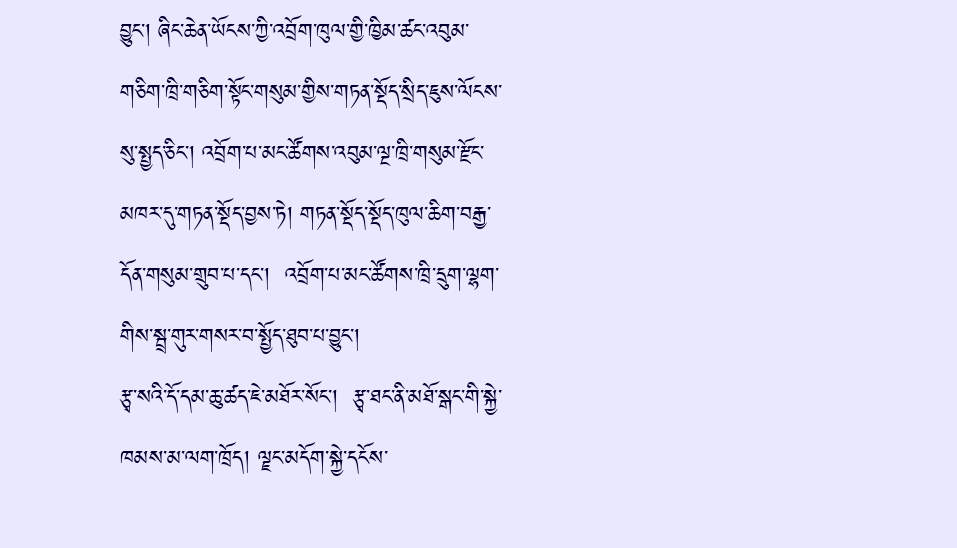བྱུང་། ཞིང་ཆེན་ཡོངས་ཀྱི་འབྲོག་ཁུལ་གྱི་ཁྱིམ་ཚང་འབུམ་གཅིག་ཁྲི་གཅིག་སྟོང་གསུམ་གྱིས་གཏན་སྡོད་སྲིད་ཇུས་ལོངས་སུ་སྤྱད་ཅིང་། འབྲོག་པ་མང་ཚོགས་འབུམ་ལྔ་ཁྲི་གསུམ་རྫོང་མཁར་དུ་གཏན་སྡོད་བྱས་ཏེ། གཏན་སྡོད་སྡོད་ཁུལ་ཆིག་བརྒྱ་དོན་གསུམ་གྲུབ་པ་དང་།  འབྲོག་པ་མང་ཚོགས་ཁྲི་དྲུག་ལྷག་གིས་སྦྲ་གུར་གསར་བ་སྤྱོད་ཐུབ་པ་བྱུང་།
རྩྭ་སའི་དོ་དམ་ཆུ་ཚད་ཇེ་མཐོར་སོང་།  རྩྭ་ཐང་ནི་མཐོ་སྒང་གི་སྐྱེ་ཁམས་མ་ལག་ཁྲོད། ལྗང་མདོག་སྐྱེ་དངོས་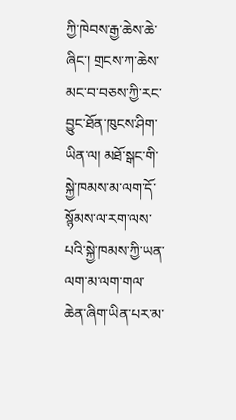ཀྱི་ཁེབས་རྒྱ་ཆེས་ཆེ་ཞིང་། གྲངས་ཀ་ཆེས་མང་བ་བཅས་ཀྱི་རང་བྱུང་ཐོན་ཁུངས་ཤིག་ཡིན་ལ། མཐོ་སྒང་གི་སྐྱེ་ཁམས་མ་ལག་དོ་སྙོམས་ལ་རག་ལས་པའི་སྐྱེ་ཁམས་ཀྱི་ཡན་ལག་མ་ལག་གལ་ཆེན་ཞིག་ཡིན་པར་མ་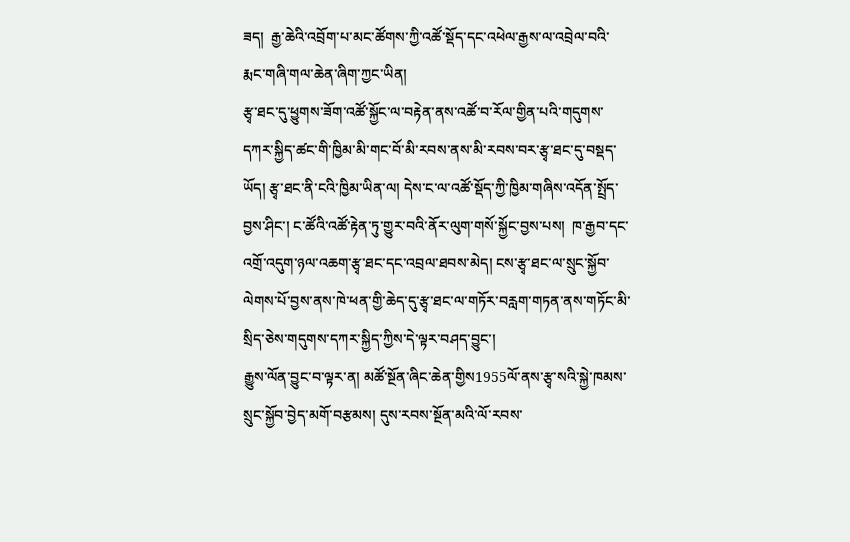ཟད།  རྒྱ་ཆེའི་འབྲོག་པ་མང་ཚོགས་ཀྱི་འཚོ་སྡོད་དང་འཕེལ་རྒྱས་ལ་འབྲེལ་བའི་རྨང་གཞི་གལ་ཆེན་ཞིག་ཀྱང་ཡིན།
རྩྭ་ཐང་དུ་ཕྱུགས་ཟོག་འཚོ་སྐྱོང་ལ་བརྟེན་ནས་འཚོ་བ་རོལ་གྱིན་པའི་གདུགས་དཀར་སྐྱིད་ཚང་གི་ཁྱིམ་མི་གང་བོ་མི་རབས་ནས་མི་རབས་བར་རྩྭ་ཐང་དུ་བསྡད་ཡོད། རྩྭ་ཐང་ནི་ངའི་ཁྱིམ་ཡིན་ལ། དེས་ང་ལ་འཚོ་སྡོད་ཀྱི་ཁྱིམ་གཞིས་འདོན་སྤྲོད་བྱས་ཤིང་། ང་ཚོའི་འཚོ་རྟེན་ཏུ་གྱུར་བའི་ནོར་ལུག་གསོ་སྐྱོང་བྱས་པས།  ཁ་རྒྱབ་དང་འགྲོ་འདུག་ཉལ་འཆག་རྩྭ་ཐང་དང་འབྲལ་ཐབས་མེད། ངས་རྩྭ་ཐང་ལ་སྲུང་སྐྱོབ་ལེགས་པོ་བྱས་ནས་ཁེ་ཕན་གྱི་ཆེད་དུ་རྩྭ་ཐང་ལ་གཏོར་བརླག་གཏན་ནས་གཏོང་མི་སྲིད་ཅེས་གདུགས་དཀར་སྐྱིད་ཀྱིས་དེ་ལྟར་བཤད་བྱུང་།
རྒྱུས་ལོན་བྱུང་བ་ལྟར་ན། མཚོ་སྔོན་ཞིང་ཆེན་གྱིས1955ལོ་ནས་རྩྭ་སའི་སྐྱེ་ཁམས་སྲུང་སྐྱོབ་བྱེད་མགོ་བརྩམས། དུས་རབས་སྔོན་མའི་ལོ་རབས་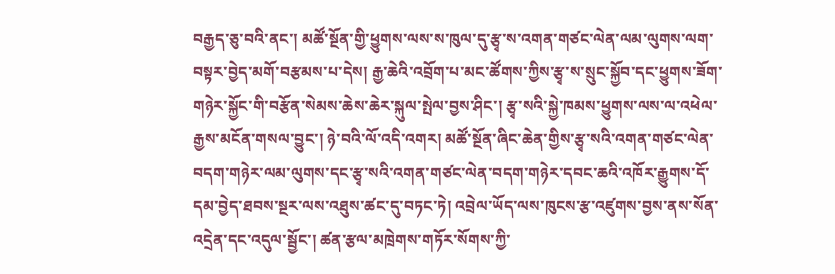བརྒྱད་ཅུ་བའི་ནང་། མཚོ་སྔོན་གྱི་ཕྱུགས་ལས་ས་ཁུལ་དུ་རྩྭ་ས་འགན་གཙང་ལེན་ལམ་ལུགས་ལག་བསྟར་བྱེད་མགོ་བརྩམས་པ་དེས། རྒྱ་ཆེའི་འབྲོག་པ་མང་ཚོགས་ཀྱིས་རྩྭ་ས་སྲུང་སྐྱོབ་དང་ཕྱུགས་ཟོག་གཉེར་སྐྱོང་གི་བརྩོན་སེམས་ཆེས་ཆེར་སྐུལ་སྤེལ་བྱས་ཤིང་། རྩྭ་སའི་སྐྱེ་ཁམས་ཕྱུགས་ལས་ལ་འཕེལ་རྒྱས་མངོན་གསལ་བྱུང་། ཉེ་བའི་ལོ་འདི་འགར། མཚོ་སྔོན་ཞིང་ཆེན་གྱིས་རྩྭ་སའི་འགན་གཙང་ལེན་བདག་གཉེར་ལམ་ལུགས་དང་རྩྭ་སའི་འགན་གཙང་ལེན་བདག་གཉེར་དབང་ཆའི་འཁོར་རྒྱུགས་དོ་དམ་བྱེད་ཐབས་སྔར་ལས་འཐུས་ཚང་དུ་བཏང་ཏེ། འབྲེལ་ཡོད་ལས་ཁུངས་རྩ་འཛུགས་བྱས་ནས་སོན་འདྲེན་དང་འདུལ་སྦྱོང་། ཚན་རྩལ་མཁྲེགས་གཏོར་སོགས་ཀྱི་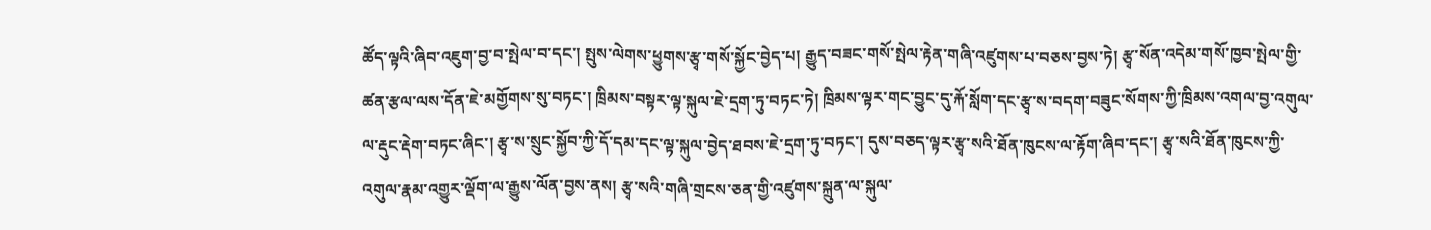ཚོད་ལྟའི་ཞིབ་འཇུག་བྱ་བ་སྤེལ་བ་དང་། སྤུས་ལེགས་ཕྱུགས་རྩྭ་གསོ་སྐྱོང་བྱེད་པ། རྒྱུད་བཟང་གསོ་སྤེལ་རྟེན་གཞི་འཛུགས་པ་བཅས་བྱས་ཏེ། རྩྭ་སོན་འདེམ་གསོ་ཁྱབ་སྤེལ་གྱི་ཚན་རྩལ་ལས་དོན་ཇེ་མགྱོགས་སུ་བཏང་། ཁྲིམས་བསྟར་ལྟ་སྐུལ་ཇེ་དྲག་ཏུ་བཏང་ཏེ། ཁྲིམས་ལྟར་གང་བྱུང་དུ་རྐོ་སློག་དང་རྩྭ་ས་བདག་བཟུང་སོགས་ཀྱི་ཁྲིམས་འགལ་བྱ་འགུལ་ལ་རྡུང་རྡེག་བཏང་ཞིང་། རྩྭ་ས་སྲུང་སྐྱོབ་ཀྱི་དོ་དམ་དང་ལྟ་སྐུལ་བྱེད་ཐབས་ཇེ་དྲག་ཏུ་བཏང་། དུས་བཅད་ལྟར་རྩྭ་སའི་ཐོན་ཁུངས་ལ་རྟོག་ཞིབ་དང་། རྩྭ་སའི་ཐོན་ཁུངས་ཀྱི་འགུལ་རྣམ་འགྱུར་ལྡོག་ལ་རྒྱུས་ལོན་བྱས་ནས། རྩྭ་སའི་གཞི་གྲངས་ཅན་གྱི་འཛུགས་སྐྲུན་ལ་སྐུལ་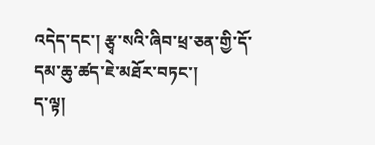འདེད་དང་། རྩྭ་སའི་ཞིབ་ཕྲ་ཅན་གྱི་དོ་དམ་ཆུ་ཚད་ཇེ་མཐོར་བཏང་།
ད་ལྟ།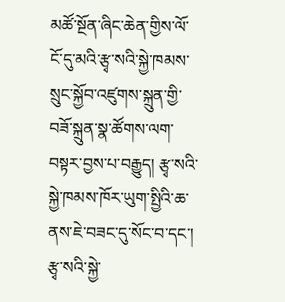མཚོ་སྔོན་ཞིང་ཆེན་གྱིས་ལོ་ངོ་དུ་མའི་རྩྭ་སའི་སྐྱེ་ཁམས་སྲུང་སྐྱོབ་འཛུགས་སྐྲུན་གྱི་བཟོ་སྐྲུན་སྣ་ཚོགས་ལག་བསྟར་བྱས་པ་བརྒྱུད། རྩྭ་སའི་སྐྱེ་ཁམས་ཁོར་ཡུག་སྤྱིའི་ཆ་ནས་ཇེ་བཟང་དུ་སོང་བ་དང་། རྩྭ་སའི་སྐྱེ་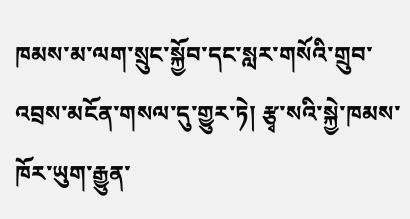ཁམས་མ་ལག་སྲུང་སྐྱོབ་དང་སླར་གསོའི་གྲུབ་འབྲས་མངོན་གསལ་དུ་གྱུར་ཏེ། རྩྭ་སའི་སྐྱེ་ཁམས་ཁོར་ཡུག་རྒྱུན་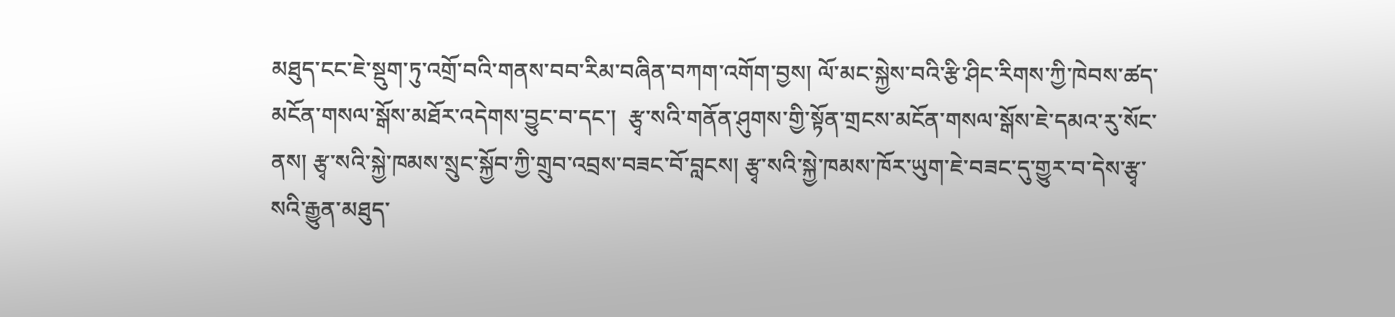མཐུད་ངང་ཇེ་སྡུག་ཏུ་འགྲོ་བའི་གནས་བབ་རིམ་བཞིན་བཀག་འགོག་བྱས། ལོ་མང་སྐྱེས་བའི་རྩི་ཤིང་རིགས་ཀྱི་ཁེབས་ཚད་མངོན་གསལ་སྒོས་མཐོར་འདེགས་བྱུང་བ་དང་།  རྩྭ་སའི་གནོན་ཤུགས་གྱི་སྟོན་གྲངས་མངོན་གསལ་སྒོས་ཇེ་དམའ་རུ་སོང་ནས། རྩྭ་སའི་སྐྱེ་ཁམས་སྲུང་སྐྱོབ་ཀྱི་གྲུབ་འབྲས་བཟང་བོ་བླངས། རྩྭ་སའི་སྐྱེ་ཁམས་ཁོར་ཡུག་ཇེ་བཟང་དུ་གྱུར་བ་དེས་རྩྭ་སའི་རྒྱུན་མཐུད་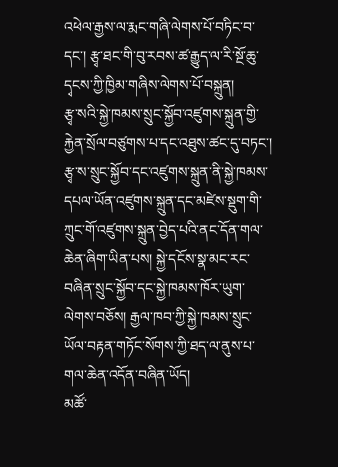འཕེལ་རྒྱས་ལ་རྨང་གཞི་ལེགས་པོ་བཏིང་བ་དང་། རྩྭ་ཐང་གི་བུ་རབས་ཚ་རྒྱུད་ལ་རི་སྔོ་ཆུ་དྭངས་ཀྱི་ཁྱིམ་གཞིས་ལེགས་པོ་བསྐྲུན།
རྩྭ་སའི་སྐྱེ་ཁམས་སྲུང་སྐྱོབ་འཛུགས་སྐྲུན་གྱི་རྐྱེན་སྲོལ་བཙུགས་པ་དང་འཐུས་ཚང་དུ་བཏང་།
རྩྭ་ས་སྲུང་སྐྱོབ་དང་འཛུགས་སྐྲུན་ནི་སྐྱེ་ཁམས་དཔལ་ཡོན་འཛུགས་སྐྲུན་དང་མཛེས་སྡུག་གི་ཀྲུང་གོ་འཛུགས་སྐྲུན་བྱེད་པའི་ནང་དོན་གལ་ཆེན་ཞིག་ཡིན་པས། སྐྱེ་དངོས་སྣ་མང་རང་བཞིན་སྲུང་སྐྱོབ་དང་སྐྱེ་ཁམས་ཁོར་ཡུག་ལེགས་བཅོས། རྒྱལ་ཁབ་ཀྱི་སྐྱེ་ཁམས་སྲུང་ཡོལ་བརྟན་གཏོང་སོགས་ཀྱི་ཐད་ལ་ནུས་པ་གལ་ཆེན་འདོན་བཞིན་ཡོད།
མཚོ་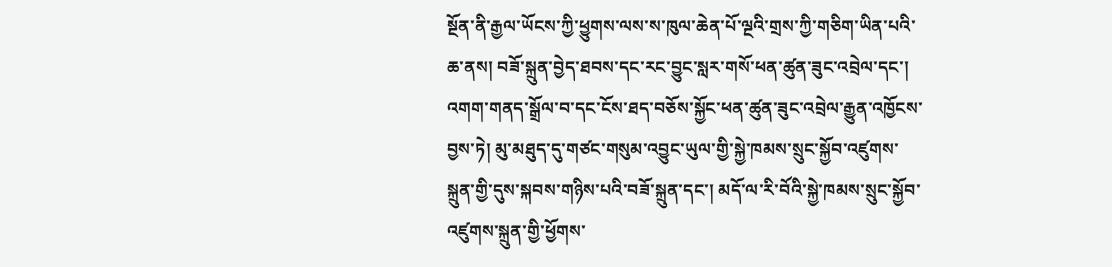སྔོན་ནི་རྒྱལ་ཡོངས་ཀྱི་ཕྱུགས་ལས་ས་ཁུལ་ཆེན་པོ་ལྔའི་གྲས་ཀྱི་གཅིག་ཡིན་པའི་ཆ་ནས། བཟོ་སྐྲུན་བྱེད་ཐབས་དང་རང་བྱུང་སླར་གསོ་ཕན་ཚུན་ཟུང་འབྲེལ་དང་། འགག་གནད་སྒྲོལ་བ་དང་ངོས་ཐད་བཅོས་སྐྱོང་ཕན་ཚུན་ཟུང་འབྲེལ་རྒྱུན་འཁྱོངས་བྱས་ཏེ། མུ་མཐུད་དུ་གཙང་གསུམ་འབྱུང་ཡུལ་གྱི་སྐྱེ་ཁམས་སྲུང་སྐྱོབ་འཛུགས་སྐྲུན་གྱི་དུས་སྐབས་གཉིས་པའི་བཟོ་སྐྲུན་དང་། མདོ་ལ་རི་བོའི་སྐྱེ་ཁམས་སྲུང་སྐྱོབ་འཛུགས་སྐྲུན་གྱི་ཕྱོགས་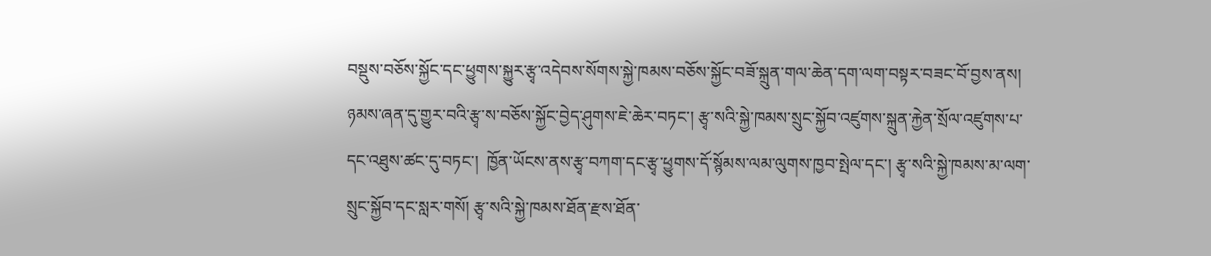བསྡུས་བཅོས་སྐྱོང་དང་ཕྱུགས་སྐྱུར་རྩྭ་འདེབས་སོགས་སྐྱེ་ཁམས་བཅོས་སྐྱོང་བཟོ་སྐྲུན་གལ་ཆེན་དག་ལག་བསྟར་བཟང་བོ་བྱས་ནས། ཉམས་ཞན་དུ་གྱུར་བའི་རྩྭ་ས་བཅོས་སྐྱོང་བྱེད་ཤུགས་ཇེ་ཆེར་བཏང་། རྩྭ་སའི་སྐྱེ་ཁམས་སྲུང་སྐྱོབ་འཛུགས་སྐྲུན་རྐྱེན་སྲོལ་འཛུགས་པ་དང་འཐུས་ཚང་དུ་བཏང་།  ཁྱོན་ཡོངས་ནས་རྩྭ་བཀག་དང་རྩྭ་ཕྱུགས་དོ་སྙོམས་ལམ་ལུགས་ཁྱབ་སྤེལ་དང་། རྩྭ་སའི་སྐྱེ་ཁམས་མ་ལག་སྲུང་སྐྱོབ་དང་སླར་གསོ། རྩྭ་སའི་སྐྱེ་ཁམས་ཐོན་རྫས་ཐོན་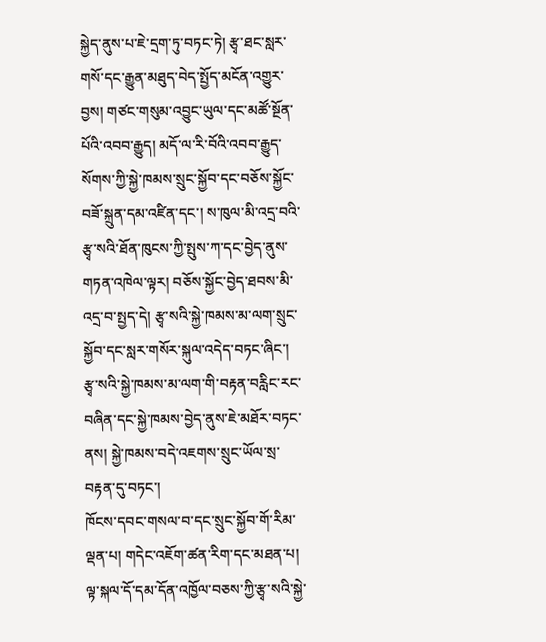སྐྱེད་ནུས་པ་ཇེ་དྲག་ཏུ་བཏང་ཏེ། རྩྭ་ཐང་སླར་གསོ་དང་རྒྱུན་མཐུད་བེད་སྤྱོད་མངོན་འགྱུར་བྱས། གཙང་གསུམ་འབྱུང་ཡུལ་དང་མཚོ་སྔོན་པོའི་འབབ་རྒྱུད། མདོ་ལ་རི་བོའི་འབབ་རྒྱུད་སོགས་ཀྱི་སྐྱེ་ཁམས་སྲུང་སྐྱོབ་དང་བཅོས་སྐྱོང་བཟོ་སྐྲུན་དམ་འཛིན་དང་། ས་ཁུལ་མི་འདྲ་བའི་རྩྭ་སའི་ཐོན་ཁུངས་ཀྱི་སྤུས་ཀ་དང་བྱེད་ནུས་གཏན་འཁེལ་ལྟར། བཅོས་སྐྱོང་བྱེད་ཐབས་མི་འདྲ་བ་སྤྱད་དེ། རྩྭ་སའི་སྐྱེ་ཁམས་མ་ལག་སྲུང་སྐྱོབ་དང་སླར་གསོར་སྐུལ་འདེད་བཏང་ཞིང་། རྩྭ་སའི་སྐྱེ་ཁམས་མ་ལག་གི་བརྟན་བརླིང་རང་བཞིན་དང་སྐྱེ་ཁམས་བྱེད་ནུས་ཇེ་མཐོར་བཏང་ནས། སྐྱེ་ཁམས་བདེ་འཇགས་སྲུང་ཡོལ་སྲ་བརྟན་དུ་བཏང་།
ཁོངས་དབང་གསལ་བ་དང་སྲུང་སྐྱོབ་གོ་རིམ་ལྡན་པ། གདེང་འཇོག་ཚན་རིག་དང་མཐན་པ། ལྟ་སྐལ་དོ་དམ་དོན་འཁྱོལ་བཅས་ཀྱི་རྩྭ་སའི་སྐྱེ་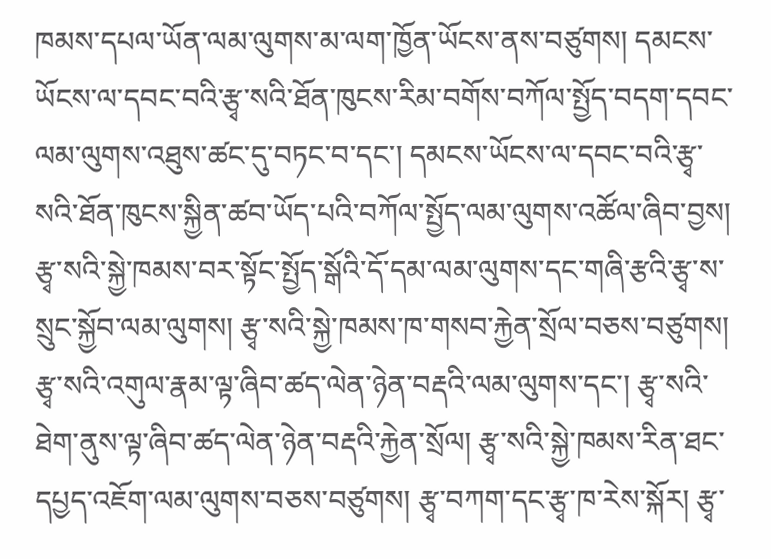ཁམས་དཔལ་ཡོན་ལམ་ལུགས་མ་ལག་ཁྱོན་ཡོངས་ནས་བཙུགས། དམངས་ཡོངས་ལ་དབང་བའི་རྩྭ་སའི་ཐོན་ཁུངས་རིམ་བགོས་བཀོལ་སྤྱོད་བདག་དབང་ལམ་ལུགས་འཐུས་ཚང་དུ་བཏང་བ་དང་། དམངས་ཡོངས་ལ་དབང་བའི་རྩྭ་སའི་ཐོན་ཁུངས་སྐྱིན་ཚབ་ཡོད་པའི་བཀོལ་སྤྱོད་ལམ་ལུགས་འཚོལ་ཞིབ་བྱས། རྩྭ་སའི་སྐྱེ་ཁམས་བར་སྟོང་སྤྱོད་སྒོའི་དོ་དམ་ལམ་ལུགས་དང་གཞི་རྩའི་རྩྭ་ས་སྲུང་སྐྱོབ་ལམ་ལུགས། རྩྭ་སའི་སྐྱེ་ཁམས་ཁ་གསབ་རྐྱེན་སྲོལ་བཅས་བཙུགས། རྩྭ་སའི་འགུལ་རྣམ་ལྟ་ཞིབ་ཚད་ལེན་ཉེན་བརྡའི་ལམ་ལུགས་དང་། རྩྭ་སའི་ཐེག་ནུས་ལྟ་ཞིབ་ཚད་ལེན་ཉེན་བརྡའི་རྐྱེན་སྲོལ། རྩྭ་སའི་སྐྱེ་ཁམས་རིན་ཐང་དཔྱད་འཇོག་ལམ་ལུགས་བཅས་བཙུགས། རྩྭ་བཀག་དང་རྩྭ་ཁ་རེས་སྐོར། རྩྭ་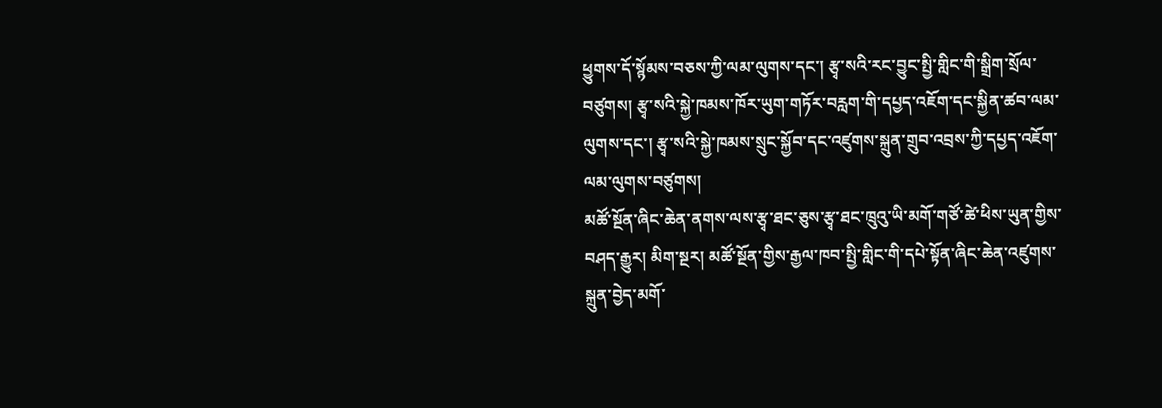ཕྱུགས་དོ་སྙོམས་བཅས་ཀྱི་ལམ་ལུགས་དང་། རྩྭ་སའི་རང་བྱུང་སྤྱི་གླིང་གི་སྒྲིག་སྲོལ་བཙུགས། རྩྭ་སའི་སྐྱེ་ཁམས་ཁོར་ཡུག་གཏོར་བརླག་གི་དཔྱད་འཇོག་དང་སྐྱིན་ཚབ་ལམ་ལུགས་དང་། རྩྭ་སའི་སྐྱེ་ཁམས་སྲུང་སྐྱོབ་དང་འཛུགས་སྐྲུན་གྲུབ་འབྲས་ཀྱི་དཔྱད་འཇོག་ལམ་ལུགས་བཙུགས།
མཚོ་སྔོན་ཞིང་ཆེན་ནགས་ལས་རྩྭ་ཐང་ཅུས་རྩྭ་ཐང་ཁྲུའུ་ཡི་མགོ་གཙོ་ཚེ་ཕིས་ཡུན་གྱིས་བཤད་རྒྱུར། མིག་སྔར། མཚོ་སྔོན་གྱིས་རྒྱལ་ཁབ་སྤྱི་གླིང་གི་དཔེ་སྟོན་ཞིང་ཆེན་འཛུགས་སྐྲུན་བྱེད་མགོ་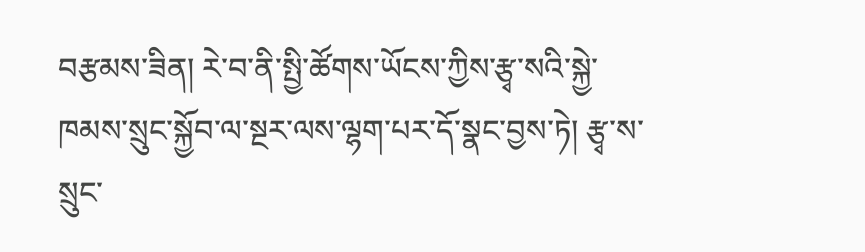བརྩམས་ཟིན། རེ་བ་ནི་སྤྱི་ཚོགས་ཡོངས་ཀྱིས་རྩྭ་སའི་སྐྱེ་ཁམས་སྲུང་སྐྱོབ་ལ་སྔར་ལས་ལྷག་པར་དོ་སྣང་བྱས་ཏེ། རྩྭ་ས་སྲུང་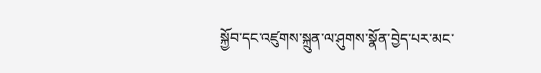སྐྱོབ་དང་འཛུགས་སྐྲུན་ལ་ཤུགས་སྣོན་བྱེད་པར་མང་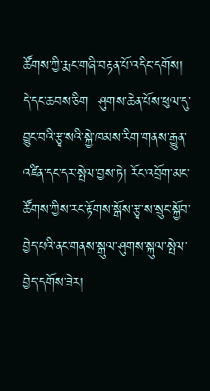ཚོགས་ཀྱི་རྨང་གཞི་བརྟན་པོ་འདིང་དགོས། དེ་དང་ཆབས་ཅིག  ཤུགས་ཆེན་པོས་ཕུལ་དུ་བྱུང་བའི་རྩྭ་སའི་སྐྱེ་ཁམས་རིག་གནས་རྒྱུན་འཛིན་དང་དར་སྤེལ་བྱས་ཏེ། རོང་འབྲོག་མང་ཚོགས་ཀྱིས་རང་རྟོགས་སྒོས་རྩྭ་ས་སྲུང་སྐྱོབ་བྱེད་པའི་ནང་གནས་སྒུལ་ཤུགས་སྐུལ་སྤེལ་བྱེད་དགོས་ཟེར།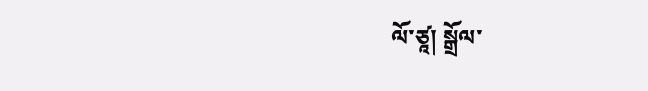ལོ་ཙཱ། སྒྲོལ་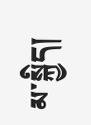མ་སྐྱིད།